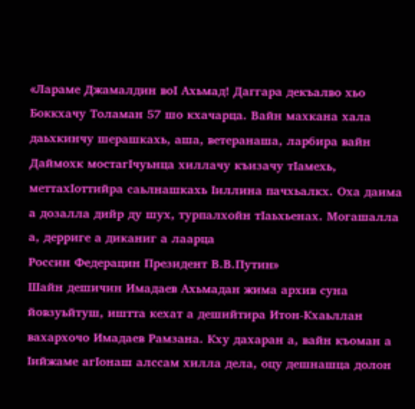«Лараме Джамалдин воI Ахьмад! Даггара декъалво хьо Боккхачу Толаман 57 шо кхачарца. Вайн махкана хала даьхкинчу шерашкахь, аша, ветеранаша, ларбира вайн Даймохк мостагIчуьнца хиллачу къизачу тIамехь, меттахIоттийра саьлнашкахь Iиллина пачхьалкх. Оха даима а дозалла дийр ду шух, турпалхойн тIаьхьенах. Могашалла а, дерриге а диканиг а лаарца
Россин Федерацин Президент В.В.Путин»
Шайн дешичин Имадаев Ахьмадан жима архив суна йовзуьйтуш, иштта кехат а дешийтира Итон-Кхаьллан вахархочо Имадаев Рамзана. Кху дахаран а, вайн къоман а Iийжаме агIонаш алссам хилла дела, оцу дешнашца долон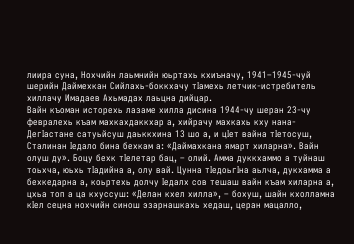лиира суна, Нохчийн лаьмнийн юьртахь кхиъначу, 1941–1945-чуй шерийн Даймехкан Сийлахь-боккхачу тIамехь летчик-истребитель хиллачу Имадаев Ахьмадах лаьцна дийцар.
Вайн къоман исторехь лазаме хилла дисина 1944-чу шеран 23-чу февралехь къам махкахдаккхар а, хийрачу махкахь кху нана-ДегIастане сатуьйсуш даьккхина 13 шо а, и цIет вайна тIетосуш, Сталинан Iедало бина бехкам а: «Даймахкана ямарт хиларна». Вайн олуш ду». Боцу бехк тIелетар бац, – олий. Амма дуккхаммо а туйнаш тоьхча, юьхь тIадийна а, олу вай. Цунна тIедоьгIна аьлча, дукхамма а бехкедарна а, коьртехь долчу Iедалх сов тешаш вайн къам хиларна а, цхьа топ а ца кхуссуш: «Делан кхел хилла», – бохуш, шайн кхолламна кIел сецна нохчийн синош эзарнашкахь хедаш, церан мацалло,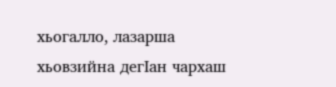хьогалло, лазарша хьовзийна дегIан чархаш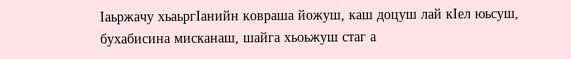Iаьржачу хьаьргIанийн ковраша йожуш, каш доцуш лай кIел юьсуш, бухабисина мисканаш, шайга хьоьжуш стаг а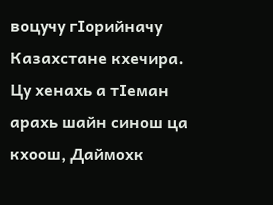воцучу гIорийначу Казахстане кхечира. Цу хенахь а тIеман арахь шайн синош ца кхоош, Даймохк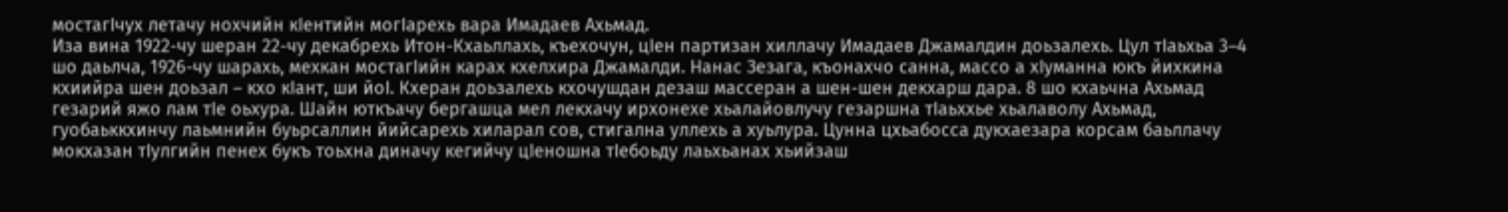мостагIчух летачу нохчийн кIентийн могIарехь вара Имадаев Ахьмад.
Иза вина 1922-чу шеран 22-чу декабрехь Итон-Кхаьллахь, къехочун, цIен партизан хиллачу Имадаев Джамалдин доьзалехь. Цул тIаьхьа 3–4 шо даьлча, 1926-чу шарахь, мехкан мостагIийн карах кхелхира Джамалди. Нанас Зезага, къонахчо санна, массо а хIуманна юкъ йихкина кхиийра шен доьзал – кхо кIант, ши йоI. Кхеран доьзалехь кхочушдан дезаш массеран а шен-шен декхарш дара. 8 шо кхаьчна Ахьмад гезарий яжо лам тIе оьхура. Шайн юткъачу бергашца мел лекхачу ирхонехе хьалайовлучу гезаршна тIаьххье хьалаволу Ахьмад, гуобаьккхинчу лаьмнийн буьрсаллин йийсарехь хиларал сов, стигална уллехь а хуьлура. Цунна цхьабосса дукхаезара корсам баьллачу мокхазан тIулгийн пенех букъ тоьхна диначу кегийчу цIеношна тIебоьду лаьхьанах хьийзаш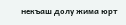некъаш долу жима юрт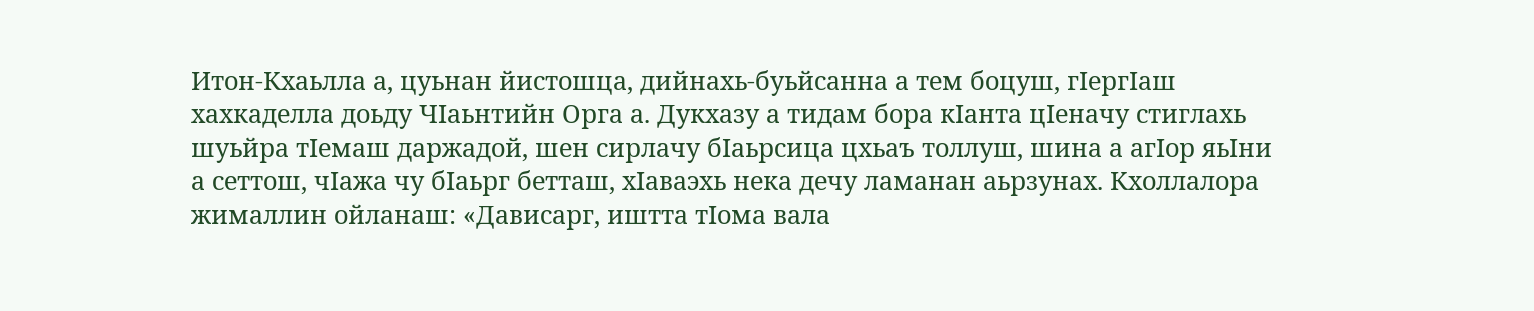Итон-Кхаьлла а, цуьнан йистошца, дийнахь-буьйсанна а тем боцуш, гIергIаш хахкаделла доьду ЧIаьнтийн Орга а. Дукхазу а тидам бора кIанта цIеначу стиглахь шуьйра тIемаш даржадой, шен сирлачу бIаьрсица цхьаъ толлуш, шина а агIор яьIни а сеттош, чIажа чу бIаьрг бетташ, хIаваэхь нека дечу ламанан аьрзунах. Кхоллалора жималлин ойланаш: «Дависарг, иштта тIома вала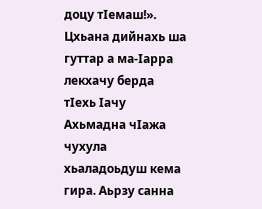доцу тIемаш!». Цхьана дийнахь ша гуттар а ма-Iарра лекхачу берда тIехь Iачу Ахьмадна чIажа чухула хьаладоьдуш кема гира. Аьрзу санна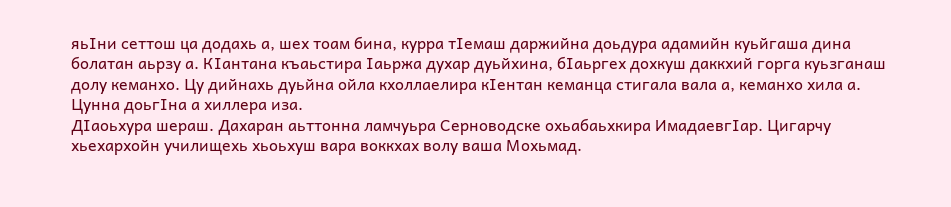яьIни сеттош ца додахь а, шех тоам бина, курра тIемаш даржийна доьдура адамийн куьйгаша дина болатан аьрзу а. КIантана къаьстира Iаьржа духар дуьйхина, бIаьргех дохкуш даккхий горга куьзганаш долу кеманхо. Цу дийнахь дуьйна ойла кхоллаелира кIентан кеманца стигала вала а, кеманхо хила а. Цунна доьгIна а хиллера иза.
ДIаоьхура шераш. Дахаран аьттонна ламчуьра Серноводске охьабаьхкира ИмадаевгIар. Цигарчу хьехархойн училищехь хьоьхуш вара воккхах волу ваша Мохьмад.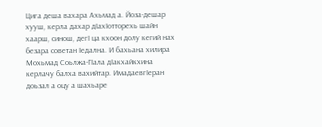Цига деша вахара Ахьмад а. Йоза-дешар хууш, керла дахар дIахIотторехь шайн хаарш, синош, дегI ца кхоон долу кегий нах безара советан Iедална. И бахьана хилира Мохьмад Соьлжа-ГIала дIакхайкхина керлачу балха вахийтар. ИмадаевгIеран доьзал а оцу а шахьаре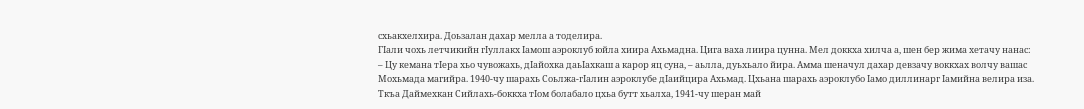схьакхелхира. Доьзалан дахар мелла а тоделира.
ГIали чохь летчикийн гIуллакх Iамош аэроклуб юйла хиира Ахьмадна. Цига ваха лиира цунна. Мел доккха хилча а, шен бер жима хетачу нанас:
– Цу кемана тIера хьо чувожахь, дIайохка даьIахкаш а карор яц суна, – аьлла, дуьхьало йира. Амма шеначул дахар девзачу воккхах волчу вашас Мохьмада магийра. 1940-чу шарахь Соьлжа-гIалин аэроклубе дIаийцира Ахьмад. Цхьана шарахь аэроклубо Iамо диллинарг Iамийна велира иза.
Ткъа Даймехкан Сийлахь-боккха тIом болабало цхьа бутт хьалха, 1941-чу шеран май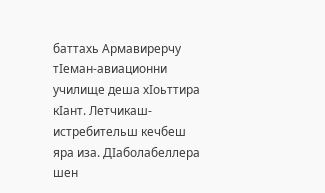баттахь Армавирерчу тIеман-авиационни училище деша хIоьттира кIант. Летчикаш-истребительш кечбеш яра иза. ДIаболабеллера шен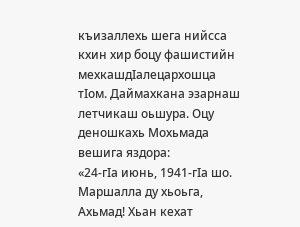къизаллехь шега нийсса кхин хир боцу фашистийн мехкашдIалецархошца тIом. Даймахкана эзарнаш летчикаш оьшура. Оцу деношкахь Мохьмада вешига яздора:
«24-гIа июнь, 1941-гIа шо. Маршалла ду хьоьга, Ахьмад! Хьан кехат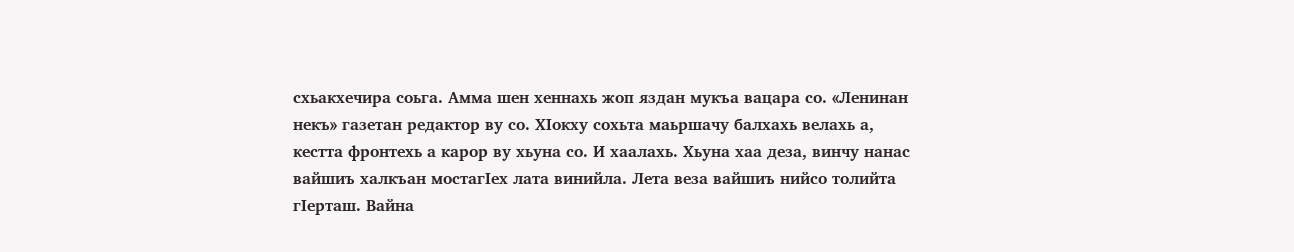схьакхечира соьга. Амма шен хеннахь жоп яздан мукъа вацара со. «Ленинан некъ» газетан редактор ву со. ХIокху сохьта маьршачу балхахь велахь а, кестта фронтехь а карор ву хьуна со. И хаалахь. Хьуна хаа деза, винчу нанас вайшиъ халкъан мостагIех лата винийла. Лета веза вайшиъ нийсо толийта гIерташ. Вайна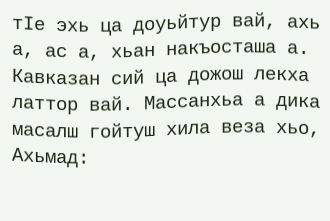тIе эхь ца доуьйтур вай, ахь а, ас а, хьан накъосташа а. Кавказан сий ца дожош лекха латтор вай. Массанхьа а дика масалш гойтуш хила веза хьо, Ахьмад: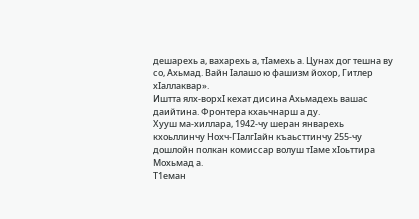дешарехь а, вахарехь а, тIамехь а. Цунах дог тешна ву со, Ахьмад. Вайн Iалашо ю фашизм йохор, Гитлер хIаллаквар».
Иштта ялх-ворхI кехат дисина Ахьмадехь вашас даийтина. Фронтера кхаьчнарш а ду.
Хууш ма-хиллара, 1942-чу шеран январехь кхоьллинчу Нохч-ГIалгIайн къаьсттинчу 255-чу дошлойн полкан комиссар волуш тIаме хIоьттира Мохьмад а.
Т1еман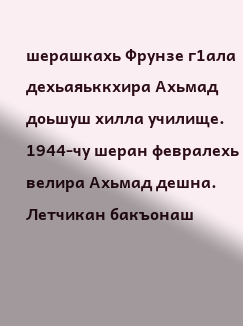шерашкахь Фрунзе г1ала дехьаяьккхира Ахьмад доьшуш хилла училище. 1944-чу шеран февралехь велира Ахьмад дешна. Летчикан бакъонаш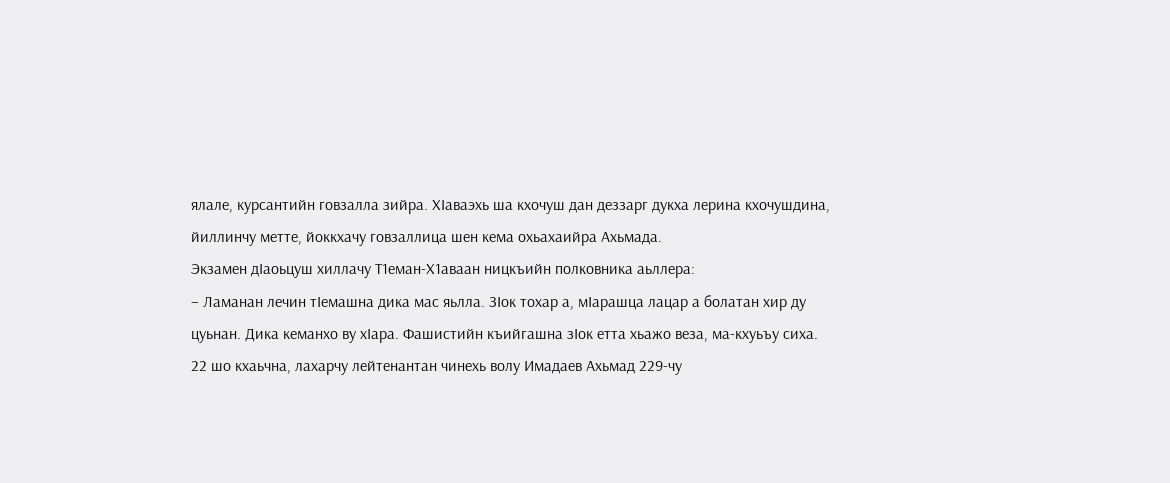ялале, курсантийн говзалла зийра. ХIаваэхь ша кхочуш дан деззарг дукха лерина кхочушдина, йиллинчу метте, йоккхачу говзаллица шен кема охьахаийра Ахьмада.
Экзамен дIаоьцуш хиллачу Т1еман-Х1аваан ницкъийн полковника аьллера:
– Ламанан лечин тIемашна дика мас яьлла. ЗIок тохар а, мIарашца лацар а болатан хир ду цуьнан. Дика кеманхо ву хIара. Фашистийн къийгашна зIок етта хьажо веза, ма-кхуьъу сиха.
22 шо кхаьчна, лахарчу лейтенантан чинехь волу Имадаев Ахьмад 229-чу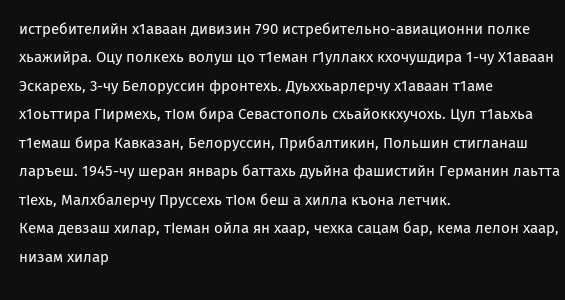истребителийн х1аваан дивизин 790 истребительно-авиационни полке хьажийра. Оцу полкехь волуш цо т1еман г1уллакх кхочушдира 1-чу Х1аваан Эскарехь, 3-чу Белоруссин фронтехь. Дуьххьарлерчу х1аваан т1аме х1оьттира ГIирмехь, тIом бира Севастополь схьайоккхучохь. Цул т1аьхьа т1емаш бира Кавказан, Белоруссин, Прибалтикин, Польшин стигланаш ларъеш. 1945-чу шеран январь баттахь дуьйна фашистийн Германин лаьтта тIехь, Малхбалерчу Пруссехь тIом беш а хилла къона летчик.
Кема девзаш хилар, тIеман ойла ян хаар, чехка сацам бар, кема лелон хаар, низам хилар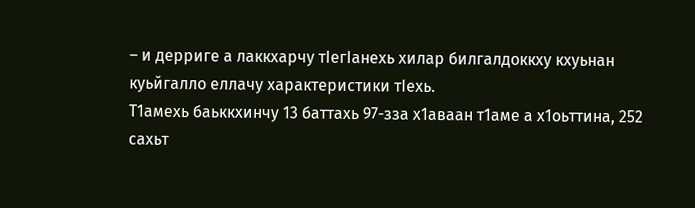– и дерриге а лаккхарчу тIегIанехь хилар билгалдоккху кхуьнан куьйгалло еллачу характеристики тIехь.
Т1амехь баьккхинчу 13 баттахь 97-зза х1аваан т1аме а х1оьттина, 252 сахьт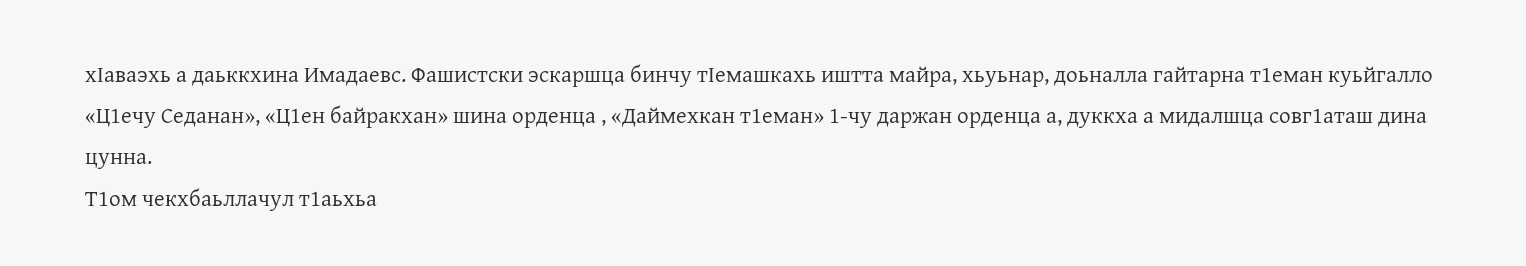хIаваэхь а даьккхина Имадаевс. Фашистски эскаршца бинчу тIемашкахь иштта майра, хьуьнар, доьналла гайтарна т1еман куьйгалло «Ц1ечу Седанан», «Ц1ен байракхан» шина орденца , «Даймехкан т1еман» 1-чу даржан орденца а, дуккха а мидалшца совг1аташ дина цунна.
Т1ом чекхбаьллачул т1аьхьа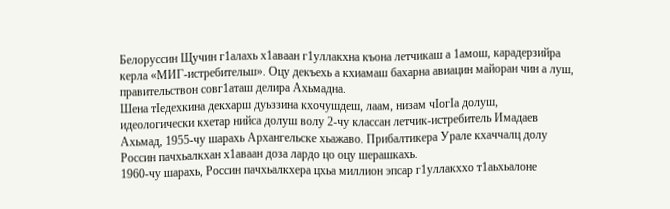Белоруссин Щучин г1алахь х1аваан г1уллакхна къона летчикаш а 1амош, карадерзийра керла «МИГ-истребительш». Оцу декъехь а кхиамаш бахарна авиацин майоран чин а луш, правительствон совг1аташ делира Ахьмадна.
Шена тIедехкина декхарш дуьззина кхочушдеш, лаам, низам чIогIа долуш, идеологически кхетар нийса долуш волу 2-чу классан летчик-истребитель Имадаев Ахьмад, 1955-чу шарахь Архангельске хьажаво. Прибалтикера Урале кхаччалц долу Россин пачхьалкхан х1аваан доза лардо цо оцу шерашкахь.
1960-чу шарахь, Россин пачхьалкхера цхьа миллион эпсар г1уллакххо т1аьхьалоне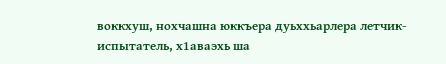воккхуш, нохчашна юккъера дуьххьарлера летчик-испытатель, х1аваэхь ша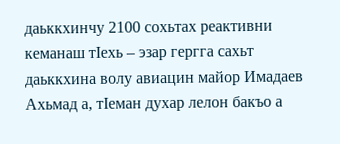даьккхинчу 2100 сохьтах реактивни кеманаш тIехь – эзар гергга сахьт даьккхина волу авиацин майор Имадаев Ахьмад а, тIеман духар лелон бакъо а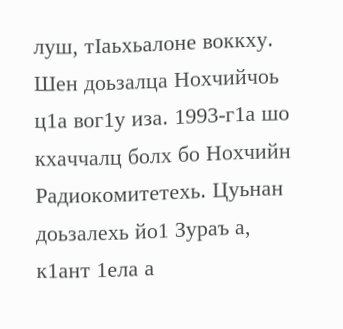луш, тIаьхьалоне воккху.
Шен доьзалца Нохчийчоь ц1а вог1у иза. 1993-г1а шо кхаччалц болх бо Нохчийн Радиокомитетехь. Цуьнан доьзалехь йо1 Зураъ а, к1ант 1ела а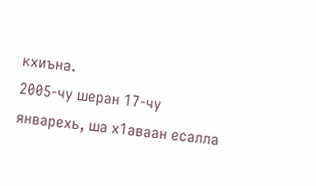кхиъна.
2005-чу шеран 17-чу январехь, ша х1аваан есалла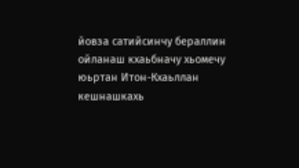йовза сатийсинчу бераллин ойланаш кхаьбначу хьомечу юьртан Итон-Кхаьллан кешнашкахь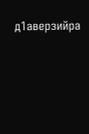д1аверзийра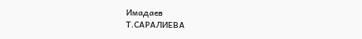Имадаев
Т.САРАЛИЕВА